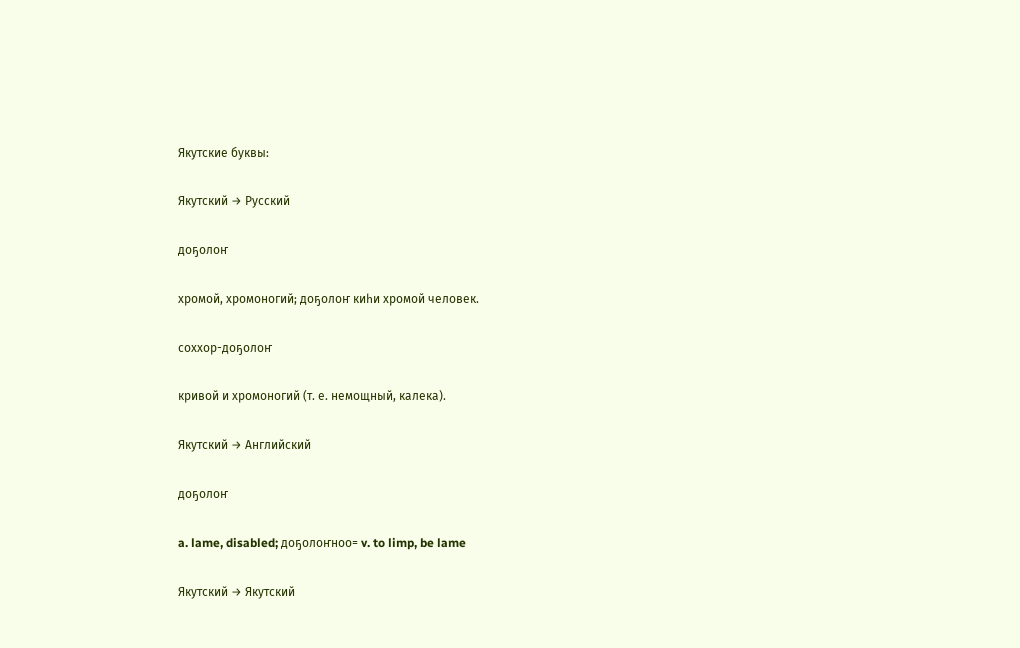Якутские буквы:

Якутский → Русский

доҕолоҥ

хромой, хромоногий; доҕолоҥ киһи хромой человек.

соххор-доҕолоҥ

кривой и хромоногий (т. е. немощный, калека).

Якутский → Английский

доҕолоҥ

a. lame, disabled; доҕолоҥноо= v. to limp, be lame

Якутский → Якутский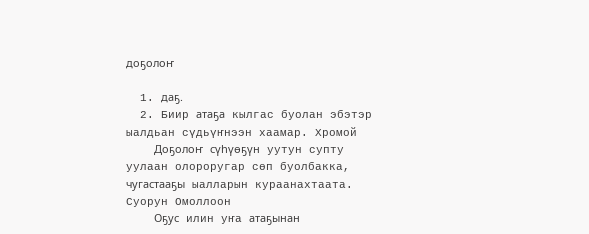доҕолоҥ

  1. даҕ.
  2. Биир атаҕа кылгас буолан эбэтэр ыалдьан сүдьүҥнээн хаамар. Хромой
    Доҕолоҥ сүһүөҕүн уутун супту уулаан олороругар сөп буолбакка, чугастааҕы ыалларын кураанахтаата. Суорун Омоллоон
    Оҕус илин уҥа атаҕынан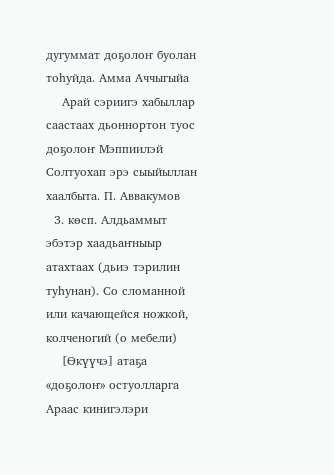дугуммат доҕолоҥ буолан тоһуйда. Амма Аччыгыйа
    Арай сэриигэ хабыллар саастаах дьоннортон туос доҕолоҥ Мэппиилэй Солтуохап эрэ сыыйыллан хаалбыта. П. Аввакумов
  3. көсп. Алдьаммыт эбэтэр хаадьаҥныыр атахтаах (дьиэ тэрилин туһунан). Со сломанной или качающейся ножкой, колченогий (о мебели)
    [Өкүүчэ] атаҕа «доҕолоҥ» остуолларга Араас кинигэлэри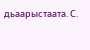дьаарыстаата. С.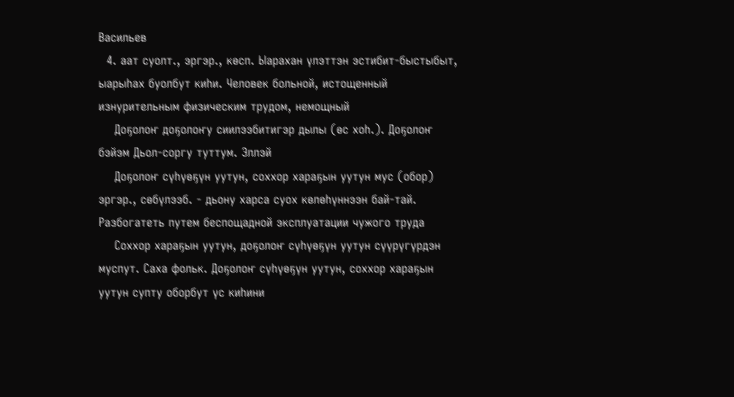Васильев
  4. аат суолт., эргэр., көсп. Ыарахан үлэттэн эстибит-быстыбыт, ыарыһах буолбут киһи. Человек больной, истощенный изнурительным физическим трудом, немощный
    Доҕолоҥ доҕолоҥу сиилээбитигэр дылы (өс хоһ.). Доҕолоҥ бэйэм Дьол-соргу туттум. Эллэй
    Доҕолоҥ сүһүөҕүн уутун, соххор хараҕын уутун мус (обор) эргэр., сөбүлээб. - дьону харса суох көлөһүннээн бай-тай. Разбогатеть путем беспощадной эксплуатации чужого труда
    Соххор хараҕын уутун, доҕолоҥ сүһүөҕүн уутун сүүрүгүрдэн муспут. Саха фольк. Доҕолоҥ сүһүөҕүн уутун, соххор хараҕын уутун супту оборбут үс киһини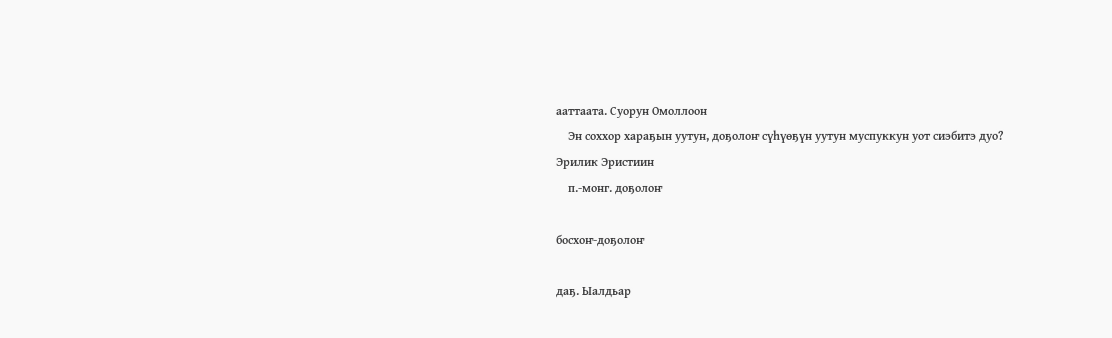ааттаата. Суорун Омоллоон
    Эн соххор хараҕын уутун, доҕолоҥ сүһүөҕүн уутун муспуккун уот сиэбитэ дуо? Эрилик Эристиин
    п.-монг. доҕолоҥ

босхоҥ-доҕолоҥ

даҕ. Ыалдьар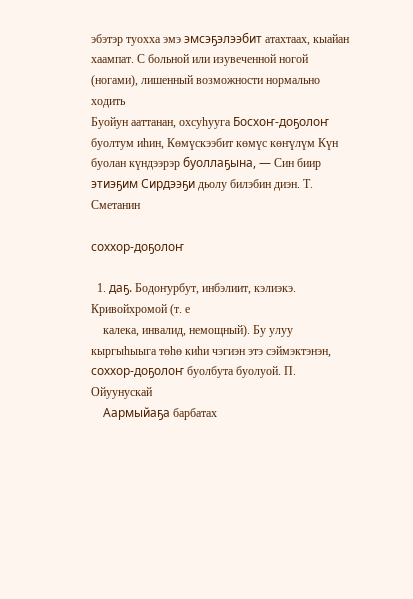эбэтэр туохха эмэ эмсэҕэлээбит атахтаах, кыайан хаампат. С больной или изувеченной ногой (ногами), лишенный возможности нормально ходить
Буойун ааттанан, охсуһууга Босхоҥ-доҕолоҥ буолтум иһин, Көмүскээбит көмүс көҥүлүм Күн буолан күндээрэр буоллаҕына, — Син биир этиэҕим Сирдээҕи дьолу билэбин диэн. Т. Сметанин

соххор-доҕолоҥ

  1. даҕ. Бодоҥурбут, инбэлиит, кэлиэкэ. Кривойхромой (т. е
    калека, инвалид, немощный). Бу улуу кыргыһыыга төһө киһи чэгиэн этэ сэймэктэнэн, соххор-доҕолоҥ буолбута буолуой. П. Ойуунускай
    Аармыйаҕа барбатах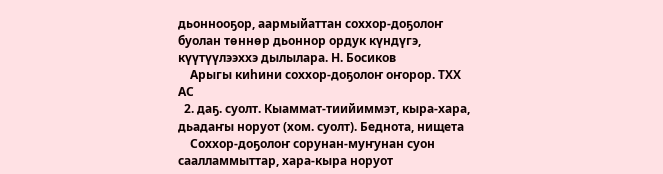дьоннооҕор, аармыйаттан соххор-доҕолоҥ буолан төннөр дьоннор ордук күндүгэ, күүтүүлээххэ дылылара. Н. Босиков
    Арыгы киһини соххор-доҕолоҥ оҥорор. ТХХ АС
  2. даҕ. суолт. Кыаммат-тиийиммэт, кыра-хара, дьадаҥы норуот (хом. суолт). Беднота, нищета
    Соххор-доҕолоҥ сорунан-муҥунан суон саалламмыттар, хара-кыра норуот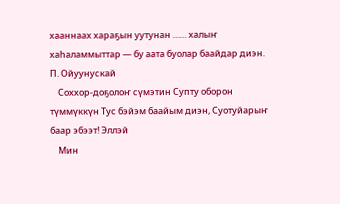хааннаах хараҕын уутунан …… халыҥ хаһаламмыттар — бу аата буолар баайдар диэн. П. Ойуунускай
    Соххор-доҕолоҥ сүмэтин Супту оборон түммүккүн Тус бэйэм баайым диэн, Суотуйарыҥ баар эбээт! Эллэй
    Мин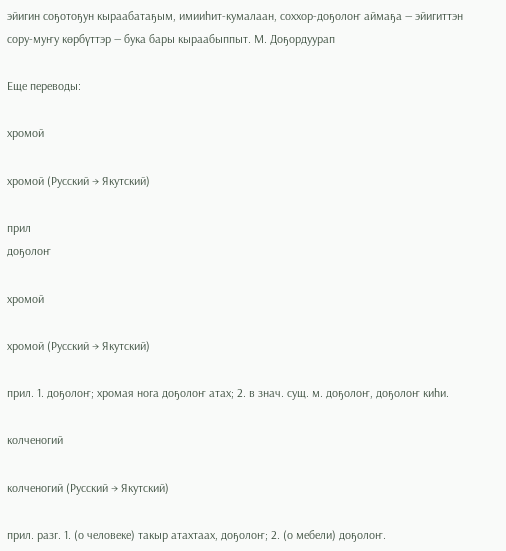эйигин соҕотоҕун кыраабатаҕым, имииһит-кумалаан, соххор-доҕолоҥ аймаҕа — эйигиттэн сору-муҥу көрбүттэр — бука бары кыраабыппыт. М. Доҕордуурап

Еще переводы:

хромой

хромой (Русский → Якутский)

прил
доҕолоҥ

хромой

хромой (Русский → Якутский)

прил. 1. доҕолоҥ; хромая нога доҕолоҥ атах; 2. в знач. сущ. м. доҕолоҥ, доҕолоҥ киһи.

колченогий

колченогий (Русский → Якутский)

прил. разг. 1. (о человеке) такыр атахтаах, доҕолоҥ; 2. (о мебели) доҕолоҥ.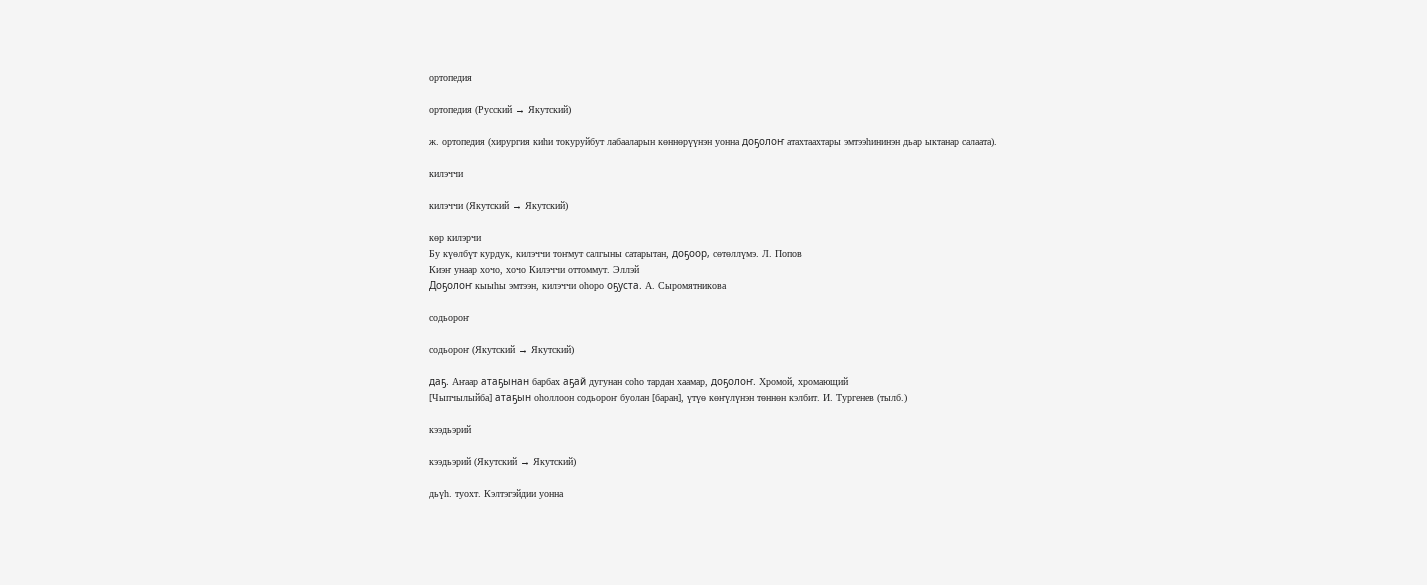ортопедия

ортопедия (Русский → Якутский)

ж. ортопедия (хирургия киһи токуруйбут лабааларын көннөрүүнэн уонна доҕолоҥ атахтаахтары эмтээһининэн дьар ыктанар салаата).

килэччи

килэччи (Якутский → Якутский)

көр килэрчи
Бу күөлбүт курдук, килэччи тоҥмут салгыны сатарытан, доҕоор, сөтөллүмэ. Л. Попов
Киэҥ унаар хочо, хочо Килэччи оттоммут. Эллэй
Доҕолоҥ кыыһы эмтээн, килэччи оһоро оҕуста. А. Сыромятникова

содьороҥ

содьороҥ (Якутский → Якутский)

даҕ. Аҥаар атаҕынан барбах аҕай дугунан соһо тардан хаамар, доҕолоҥ. Хромой, хромающий
[Чыпчылыйба] атаҕын оһоллоон содьороҥ буолан [баран], үтүө көҥүлүнэн төннөн кэлбит. И. Тургенев (тылб.)

кээдьэрий

кээдьэрий (Якутский → Якутский)

дьүһ. туохт. Кэлтэгэйдии уонна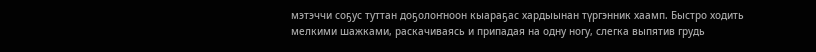мэтэччи соҕус туттан доҕолоҥноон кыараҕас хардыынан түргэнник хаамп. Быстро ходить мелкими шажками, раскачиваясь и припадая на одну ногу, слегка выпятив грудь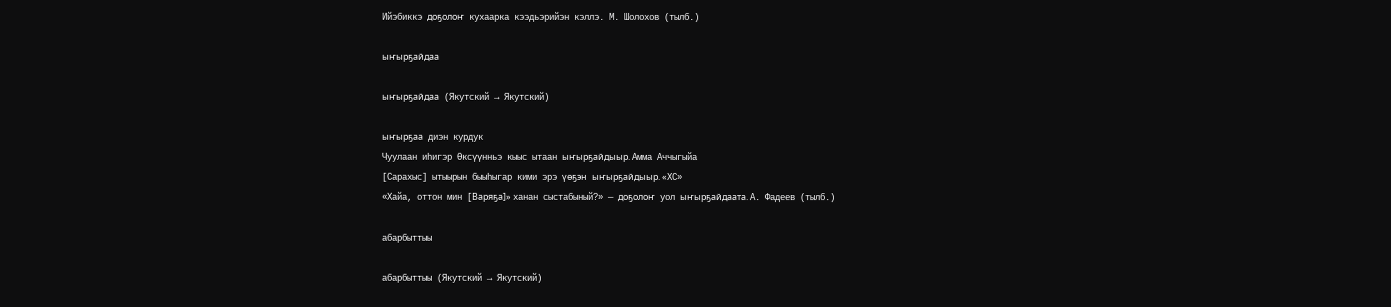Ийэбиккэ доҕолоҥ кухаарка кээдьэрийэн кэллэ. М. Шолохов (тылб.)

ыҥырҕайдаа

ыҥырҕайдаа (Якутский → Якутский)

ыҥырҕаа диэн курдук
Чуулаан иһигэр Өксүүнньэ кыыс ытаан ыҥырҕайдыыр. Амма Аччыгыйа
[Сарахыс] ытыырын быыһыгар кими эрэ үөҕэн ыҥырҕайдыыр. «ХС»
«Хайа, оттон мин [Варяҕа]» ханан сыстабыный?» — доҕолоҥ уол ыҥырҕайдаата. А. Фадеев (тылб.)

абарбыттыы

абарбыттыы (Якутский → Якутский)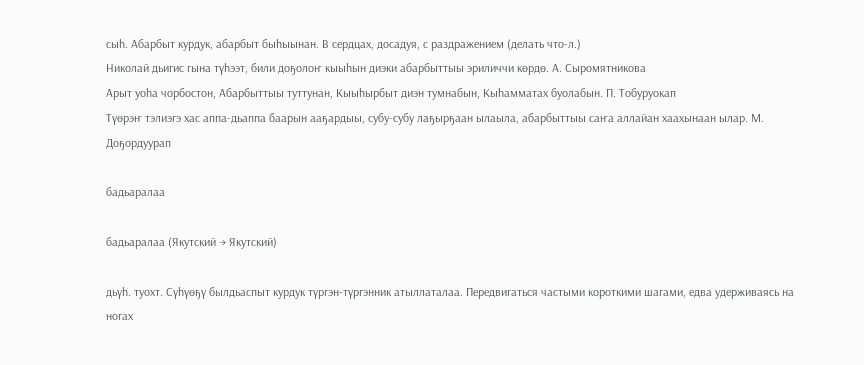сыһ. Абарбыт курдук, абарбыт быһыынан. В сердцах, досадуя, с раздражением (делать что-л.)
Николай дьигис гына түһээт, били доҕолоҥ кыыһын диэки абарбыттыы эриличчи көрдө. А. Сыромятникова
Арыт уоһа чорбостон, Абарбыттыы туттунан, Кыыһырбыт диэн тумнабын, Кыһамматах буолабын. П. Тобуруокап
Түөрэҥ тэлиэгэ хас аппа-дьаппа баарын ааҕардыы, субу-субу лаҕырҕаан ылаыла, абарбыттыы саҥа аллайан хаахынаан ылар. М. Доҕордуурап

бадьаралаа

бадьаралаа (Якутский → Якутский)

дьүһ. туохт. Сүһүөҕү былдьаспыт курдук түргэн-түргэнник атыллаталаа. Передвигаться частыми короткими шагами, едва удерживаясь на ногах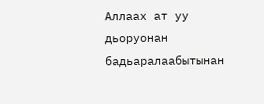Аллаах ат уу дьоруонан бадьаралаабытынан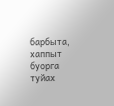барбыта, хаппыт буорга туйах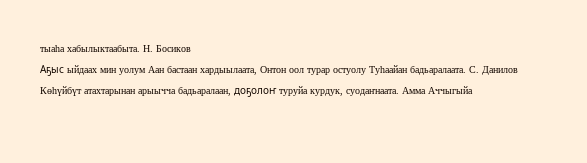тыаһа хабылыктаабыта. Н. Босиков
Аҕыс ыйдаах мин уолум Аан бастаан хардыылаата, Онтон оол турар остуолу Туһаайан бадьаралаата. С. Данилов
Көһүйбүт атахтарынан арыычча бадьаралаан, доҕолоҥ туруйа курдук, суодаҥнаата. Амма Аччыгыйа